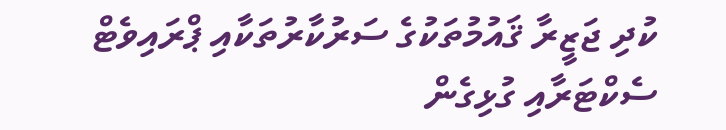ކުދި ޖަޒީރާ ޤައުމުތަކުގެ ސަރުކާރުތަކާއި ޕްރައިވެޓް ސެކްޓަރާއި ގުޅިގެން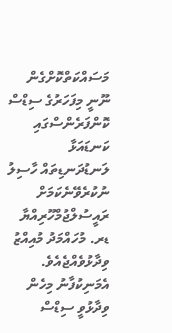މަސައްކަތްކޮށްގެން ނޫނީ މިފަހަރުގެ ސިޑްސް ކޮންފަރެންސްގައި ކަނޑައަޅާ ލަނޑުދަނޑިތައް ހާސިލު ނުކުރެވޭނެކަމަށް ރައީސުލްޖުމްހޫރިއްޔާ ޑރ. މުހައްމަދު މުއިއްޒު ވިދާޅުވެއްޖެއެވެ.
އެމަނިކުފާނު މިހެން ވިދާޅުވީ ސިޑްސް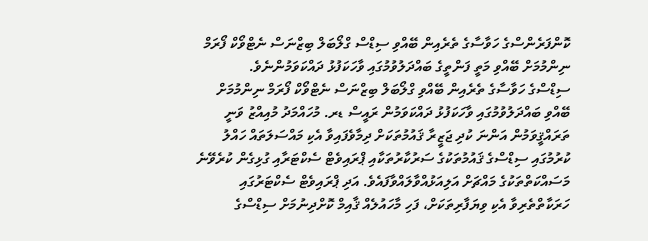ކޮންފަރެންސްގެ ހަވާސާގެ ތެރެއިން ބޭއްވި ސިޑްސް ގްލޯބަލް ބިޒްނަސް ނެޓްވޯކް ފޯރަމް ނިންމުމަށް ބޭއްވި މަތީ ފަންތީގެ ބައްދަލުވުމުގައި ވާހަކަފުޅު ދައްކަވަމުންނެވެ.
ސިޑްސްގެ ހަވާސާގެ ތެރެއިން ބޭއްވި ގްލޯބަލް ބިޒްނަސް ނެޓްވޯކް ފޯރަމް ނިންމުމަށް ބޭއްވި ބައްދަލުވުމުގައި ވާހަކަފުޅު ދައްކަވަމުން ރައީސް ޑރ. މުހައްމަދު މުއިއްޒު ވަނީ ތަރައްޤީވަމުން އަންނަ ކުދި ޖަޒީރާ ޤައުމުތަކަށް ދިމާވެފައިވާ އެކި މައްސަލަތައް ހައްލު ކުރުމުގައި ސިޑްސްގެ ޤައުމުތަކުގެ ސަރުކާރުތަކާއި ޕްރައިވެޓް ސެކްޓަރާއި ގުޅިގެން ކުރެވޭނެ މަސައްކަތްތަކުގެ މައްޗަށް އަލިއަޅުއްވާލައްވާފައެވެ. އަދި ޕްރައިވެޓް ސެކްޓަރުގައި ހަރަކާތްތެރިވާ އެކި ވިޔަފާރިތަކަށް، ފަހި މާހައުލެއް ޤާއިމް ކޮށްދިނުމަށް ސިޑްސްގެ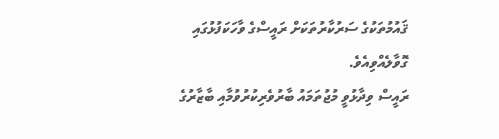ޤައުމުތަކުގެ ސަރުކާރުތަކަށް ރައީސްގެ ވާހަކަފުޅުގައި ގޮވާލެއްވިއެވެ.
ރައީސް ވިދާޅުވީ މުޖުތަމައު ބާރުވެރިކުރުވުމާއި ބާޒާރުގެ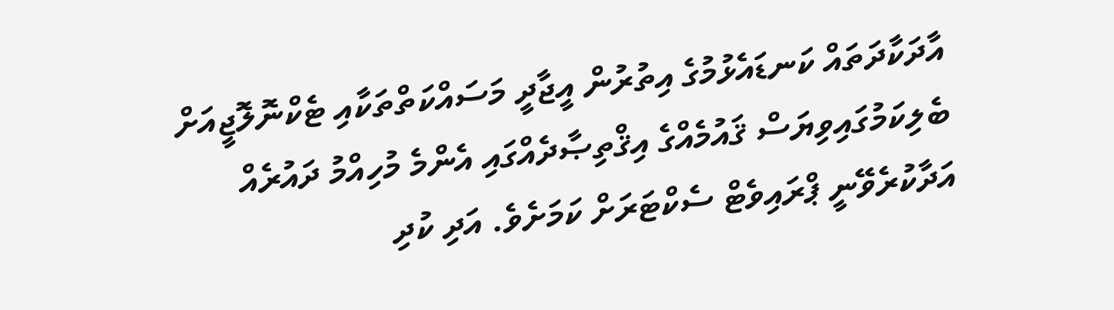އާދަކާދަތައް ކަނޑައެޅުމުގެ އިތުރުން އީޖާދީ މަސައްކަތްތަކާއި ޓެކްނޮލޮޖީއަށް ބެލިކަމުގައިވިޔަސް ޤައުމެއްގެ އިޤްތިޞާދެއްގައި އެންމެ މުހިއްމު ދައުރެއް އަދާކުރެވޭނީ ޕްރައިވެޓް ސެކްޓަރަށް ކަމަށެވެ. އަދި ކުދި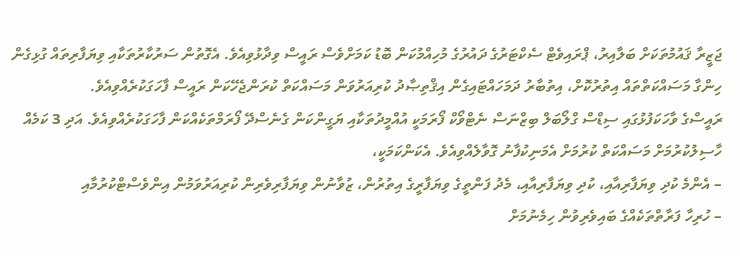ޖަޒީރާ ޤައުމުތަކަށް ބަލާއިރު، ޕްރައިވެޓް ސެކްޓަރުގެ ދައުރުގެ މުހިއްމުކަން ބޮޑު ކަމަށްވެސް ރައީސް ވިދާޅުވިއެވެ. އެގޮތުން ސަރުކާރުތަކާއި ވިޔަފާރިތައް ގުޅިގެން ހިންގާ މަސައްކަތްތައް އިތުރުކޮށް، އިތުބާރު ދަމަހައްޓައިގެން އިޤްތިޞާދު ކުރިއަރުވަން މަސައްކަތް ކުރަންޖެހޭކަން ރައީސް ފާހަގަކުރެއްވިއެވެ.
ރައީސްގެ ވާހަކަފުޅުގައި ސިޑްސް ގްލޯބަލް ބިޒްނަސް ނެޓްވޯކް ފޯރަމަކީ އުއްމީދުތަކާއި ޔަގީންކަން ގެނެސްދޭ ފޯރަމްތަކެއްކަން ފާހަގަކުރެއްވިއެވެ. އަދި 3 ކަމެއް ހާސިލުކުރުމަށް މަސައްކަތް ކުރުމަށް އެމަނިކުފާނު ގޮވާލެއްވިއެވެ. އެކަންކަމަކީ،
– އެންމެ ކުދި ވިޔަފާރިއާއި، ކުދި ވިޔަފާރިއާއި، މެދު ފަންތީގެ ވިޔަފާރީގެ އިތުރުން، ޒުވާނުން ވިޔަފާރިވެރިން ކުރިއަރުވަމުން އިންވެސްޓްކުރުމާއި
– ހުރިހާ ފަރާތްތަކެއްގެ ބައިވެރިވުން ހިމެނުމަށް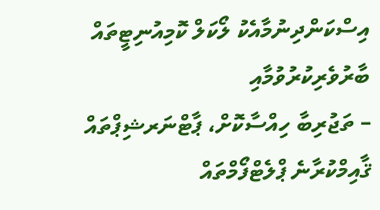އިސްކަންދިނުމާއެކު ލޯކަލް ކޮމިއުނިޓީތައް ބާރުވެރިކުރުވުމާއި
– ތަޖުރިބާ ހިއްސާކޮށް، ޕާޓްނަރޝިޕްތައް ޤާއިމްކުރާނެ ޕްލެޓްފޯމްތައް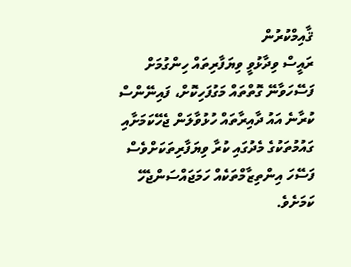ޤާއިމްކުރުން
ރައީސް ވިދާޅުވީ ވިޔަފާރިތައް ހިންގުމަށް ފަސޭހަވާނޭ ގޮތްތައް މަގުފަހިކޮށް، ފައިނޭންސް ކުރާނެ އައު ދާއިރާތައް ހުޅުވާލަން ޖެހޭކަމަށާއި ގައުމުތަކުގެ މެދުގައި ކުރާ ވިޔަފާރިތަކަށްވެސް ފަސޭހަ އިންތިޒާމްތަކެއް ހަމަޖައްސަންޖެހޭ ކަމަށެވެ.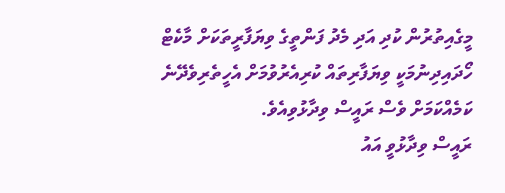މީގެއިތުރުން ކުދި އަދި މެދު ފަންތީގެ ވިޔަފާރީތަކަށް މާކެޓް ހޯދައިދިނުމަކީ ވިޔަފާރިތައް ކުރިއެރުވުމަށް އެހީތެރިވެދޭނެ ކަމެއްކަމަށް ވެސް ރައީސް ވިދާޅުވިއެވެ.
ރައީސް ވިދާޅުވީ އައު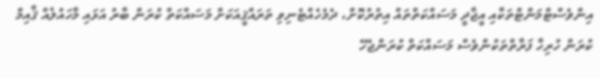އިންވެސްޓްމަންޓްތަކާއި އީޖާދީ މަސައްކަތްތައް އިތުރުކޮށް، ދެމެހެއްޓެނިވި ތަރައްޤީއަކަށް މަސައްކަތް ކުރަން ބާރު އަޅައި މާހައުލެއް ޤާއިމް ކުރަން ހުރިހާ ފަރާތްތަކުންވެސް މަސައްކަތް ކުރަންޖެހޭ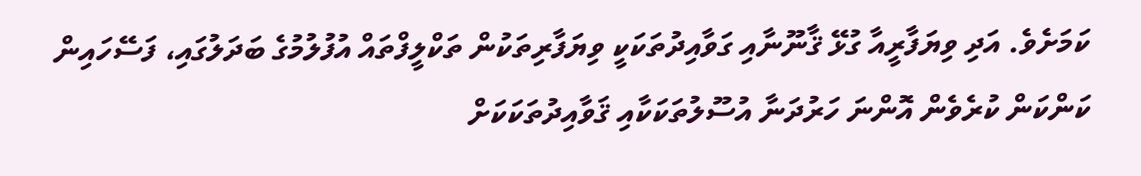ކަމަށެވެ. އަދި ވިޔަފާރީއާ ގުޅޭ ޤާނޫނާއި ގަވާއިދުތަކަކީ ވިޔަފާރިތަކުން ތަކްލީފްތައް އުފުލުމުގެ ބަދަލުގައި، ފަސޭހައިން ކަންކަން ކުރެވެން އޮންނަ ހަރުދަނާ އުސޫލުތަކަކާއި ޤަވާއިދުތަކަކަށް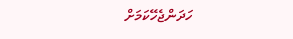ހަދަންޖެހޭކަމަށް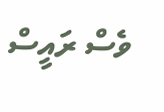ވެސް ރައީސް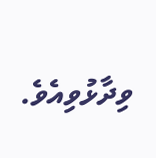ވިދާޅުވިއެވެ.